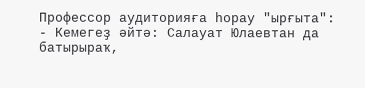Профессор аудиторияға һорау "ырғыта":
- Кемегеҙ әйтә: Салауат Юлаевтан да батырыраҡ,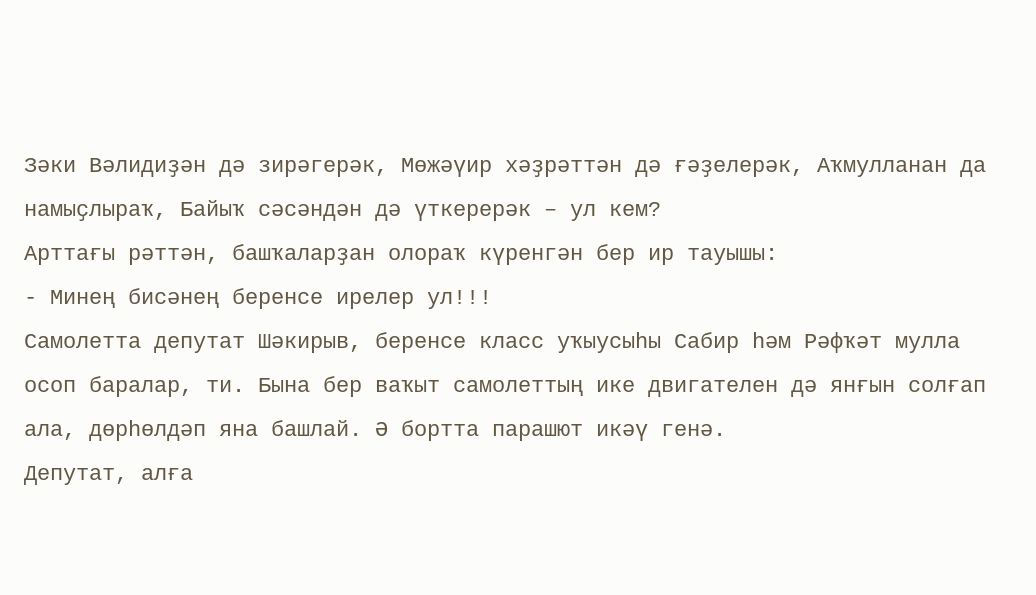Зәки Вәлидиҙән дә зирәгерәк, Мөжәүир хәҙрәттән дә ғәҙелерәк, Аҡмулланан да намыҫлыраҡ, Байыҡ сәсәндән дә үткерерәк – ул кем?
Арттағы рәттән, башҡаларҙан олораҡ күренгән бер ир тауышы:
- Минең бисәнең беренсе ирелер ул!!!
Самолетта депутат Шәкирыв, беренсе класс уҡыусыһы Сабир һәм Рәфҡәт мулла осоп баралар, ти. Бына бер ваҡыт самолеттың ике двигателен дә янғын солғап ала, дөрһөлдәп яна башлай. Ә бортта парашют икәү генә.
Депутат, алға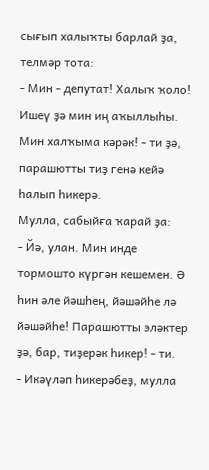сығып халыҡты барлай ҙа, телмәр тота:
- Мин - депутат! Халыҡ ҡоло! Ишеү ҙә мин иң аҡыллыһы. Мин халҡыма кәрәк! - ти ҙә, парашютты тиҙ генә кейә һалып һикерә.
Мулла, сабыйға ҡарай ҙа:
- Йә, улан. Мин инде тормошто күргән кешемен. Ә һин әле йәшһең, йәшәйһе лә йәшәйһе! Парашютты эләктер ҙә, бар, тиҙерәк һикер! - ти.
- Икәүләп һикерәбеҙ, мулла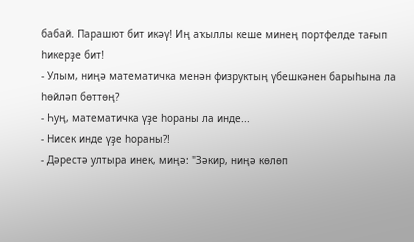бабай. Парашют бит икәү! Иң аҡыллы кеше минең портфелде тағып һикерҙе бит!
- Улым, ниңә математичка менән физруктың үбешкәнен барыһына ла һөйләп бөттөң?
- Һуң, математичка үҙе һораны ла инде...
- Нисек инде үҙе һораны?!
- Дәрестә ултыра инек, миңә: "Зәкир, ниңә көлөп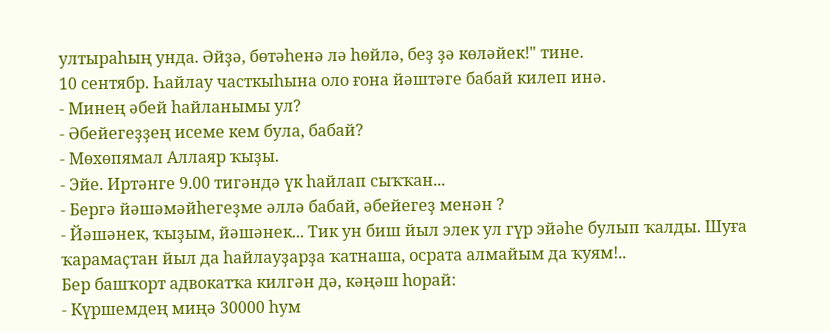ултыраһың унда. Әйҙә, бөтәһенә лә һөйлә, беҙ ҙә көләйек!" тине.
10 сентябр. Һайлау часткыһына оло ғона йәштәге бабай килеп инә.
- Минең әбей һайланымы ул?
- Әбейегеҙҙең исеме кем була, бабай?
- Мөхөпямал Аллаяр ҡыҙы.
- Эйе. Иртәнге 9.00 тигәндә үк һайлап сыҡҡан...
- Бергә йәшәмәйһегеҙме әллә бабай, әбейегеҙ менән ?
- Йәшәнек, ҡыҙым, йәшәнек... Тик ун биш йыл элек ул гүр эйәһе булып ҡалды. Шуға ҡарамаҫтан йыл да һайлауҙарҙа ҡатнаша, осрата алмайым да ҡуям!..
Бер башҡорт адвокатҡа килгән дә, кәңәш һорай:
- Күршемдең миңә 30000 һум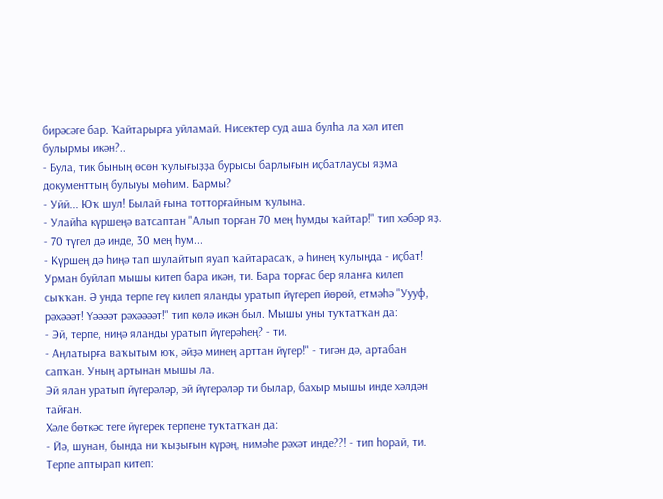бирәсәге бар. Ҡайтарырға уйламай. Нисектер суд аша булһа ла хәл итеп булырмы икән?..
- Була, тик бының өсөн ҡулығыҙҙа бурысы барлығын иҫбатлаусы яҙма документтың булыуы мөһим. Бармы?
- Уйй... Юҡ шул! Былай ғына тотторғайным ҡулына.
- Улайһа күршеңә ватсаптан "Алып торған 70 мең һумды ҡайтар!" тип хәбәр яҙ.
- 70 түгел дә инде, 30 мең һум...
- Күршең дә һиңә тап шулайтып яуап ҡайтарасаҡ, ә һинең ҡулыңда - иҫбат!
Урман буйлап мышы китеп бара икән, ти. Бара торғас бер яланға килеп сыҡҡан. Ә унда терпе геү килеп яланды уратып йүгереп йөрөй, етмәһә "Уууф, рәхәәәт! Үәәәәт рәхәәәәт!" тип көлә икән был. Мышы уны туҡтатҡан да:
- Эй, терпе, ниңә яланды уратып йүгерәһең? - ти.
- Аңлатырға ваҡытым юҡ, әйҙә минең арттан йүгер!" - тигән дә, артабан сапҡан. Уның артынан мышы ла.
Эй ялан уратып йүгерәләр, эй йүгерәләр ти былар, бахыр мышы инде хәлдән тайған.
Хәле бөткәс теге йүгерек терпене туҡтатҡан да:
- Йә, шунан, бында ни ҡыҙығын күрәң, нимәһе рәхәт инде??! - тип һорай, ти.
Терпе аптырап китеп: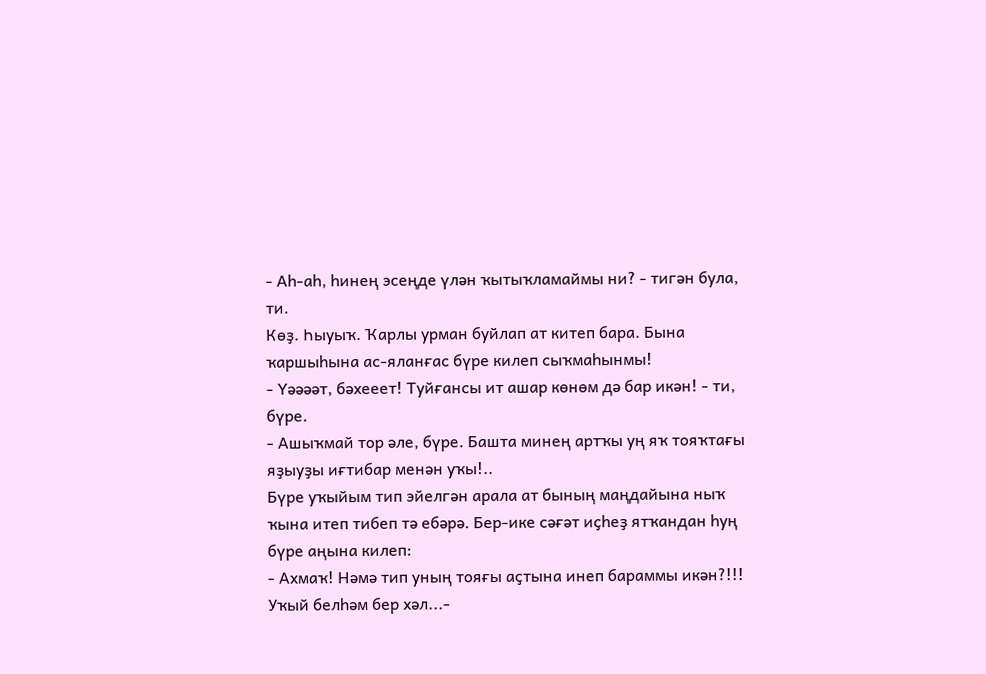- Аһ-аһ, һинең эсеңде үлән ҡытыҡламаймы ни? - тигән була, ти.
Көҙ. Һыуыҡ. Ҡарлы урман буйлап ат китеп бара. Бына ҡаршыһына ас-яланғас бүре килеп сыҡмаһынмы!
- Үәәәәт, бәхееет! Туйғансы ит ашар көнөм дә бар икән! - ти, бүре.
- Ашыҡмай тор әле, бүре. Башта минең артҡы уң яҡ тояҡтағы яҙыуҙы иғтибар менән уҡы!..
Бүре уҡыйым тип эйелгән арала ат бының маңдайына ныҡ ҡына итеп тибеп тә ебәрә. Бер-ике сәғәт иҫһеҙ ятҡандан һуң бүре аңына килеп:
- Ахмаҡ! Нәмә тип уның тояғы аҫтына инеп бараммы икән?!!! Уҡый белһәм бер хәл...-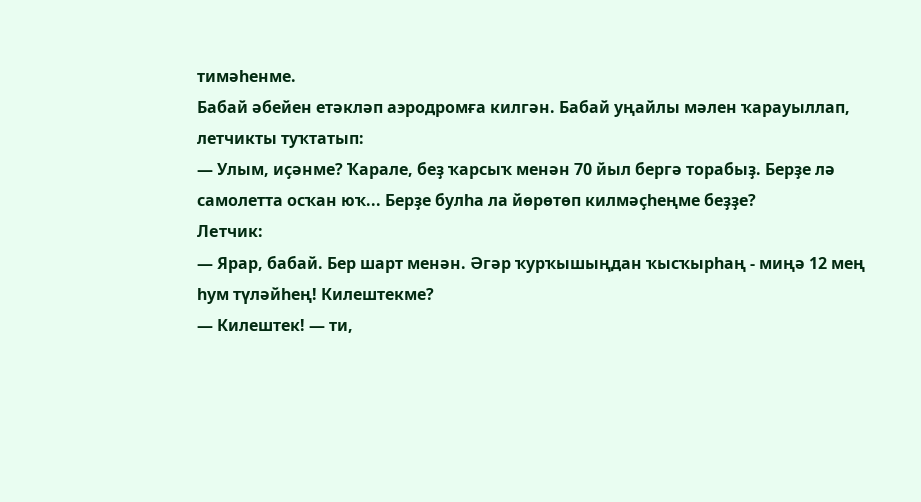тимәһенме.
Бабай әбейен етәкләп aэрoдрoмға килгән. Бабай уңайлы мәлен ҡарауыллап, летчикты туҡтатып:
— Улым, иҫәнме? Ҡарале, беҙ ҡарсыҡ менән 70 йыл бергә торабыҙ. Берҙе лә самолетта осҡан юҡ... Берҙе булһа ла йөрөтөп килмәҫһеңме беҙҙе?
Лeтчик:
— Ярар, бабай. Бер шарт менән. Әгәр ҡурҡышыңдан ҡысҡырһаң - миңә 12 мең һум түләйһең! Килештекме?
— Килештек! — ти,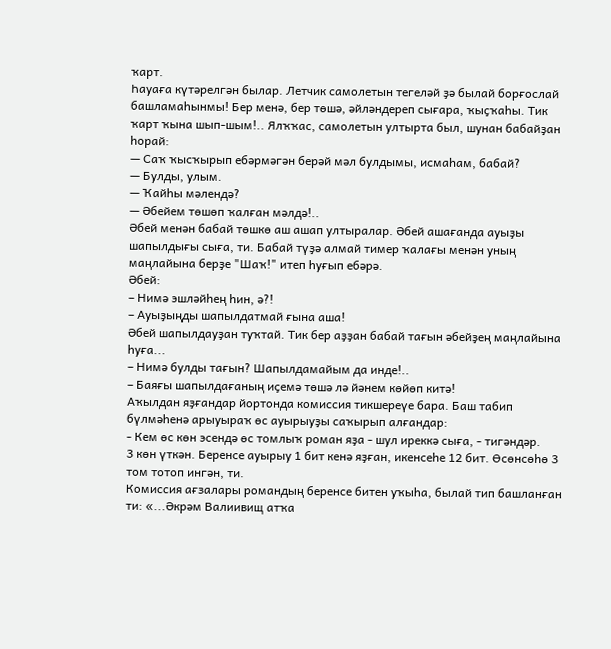ҡарт.
Һауаға күтәрелгән былар. Летчик самолетын тегеләй ҙә былай борғослай башламаһынмы! Бер менә, бер төшә, әйләндереп сығара, ҡыҫҡаһы. Тик ҡарт ҡына шып-шым!.. Ялҡҡас, самолетын ултырта был, шунан бабайҙан һорай:
— Саҡ ҡысҡырып ебәрмәгән берәй мәл булдымы, исмаһам, бабай?
— Булды, улым.
— Ҡайһы мәлендә?
— Әбейем төшөп ҡалған мәлдә!..
Әбей менән бабай төшкө аш ашап ултыралар. Әбей ашағанда ауыҙы шапылдығы сыға, ти. Бабай түҙә алмай тимер ҡалағы менән уның маңлайына берҙе "Шаҡ!" итеп һуғып ебәрә.
Әбей:
– Нимә эшләйһең һин, ә?!
– Ауыҙыңды шапылдатмай ғына аша!
Әбей шапылдауҙан туҡтай. Тик бер аҙҙан бабай тағын әбейҙең маңлайына һуға...
– Нимә булды тағын? Шапылдамайым да инде!..
– Баяғы шапылдағаның иҫемә төшә лә йәнем көйөп китә!
Аҡылдан яҙғандар йортонда комиссия тикшереүе бара. Баш табип бүлмәһенә арыуыраҡ өс ауырыуҙы саҡырып алғандар:
- Кем өс көн эсендә өс томлыҡ роман яҙа - шул иреккә сыға, - тигәндәр.
3 көн үткән. Беренсе ауырыу 1 бит кенә яҙған, икенсеһе 12 бит. Өсөнсөһө 3 том тотоп ингән, ти.
Комиссия ағзалары романдың беренсе битен уҡыһа, былай тип башланған ти: «...Әкрәм Валиивищ атҡа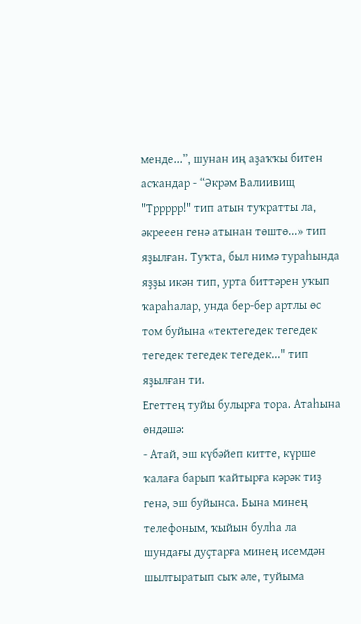менде...”, шунан иң аҙаҡҡы битен асҡандар - “Әкрәм Валиивищ "Тррррр!" тип атын туҡратты ла, әкрееен генә атынан төштө...» тип яҙылған. Туҡта, был нимә тураһында яҙҙы икән тип, урта биттәрен уҡып ҡараһалар, унда бер-бер артлы өс том буйына «тектегедек тегедек тегедек тегедек тегедек..." тип яҙылған ти.
Егеттең туйы булырға тора. Атаһына өндәшә:
- Атай, эш күбәйеп китте, күрше ҡалаға барып ҡайтырға кәрәк тиҙ генә, эш буйынса. Бына минең телефоным, ҡыйын булһа ла шундағы дуҫтарға минең исемдән шылтыратып сыҡ әле, туйыма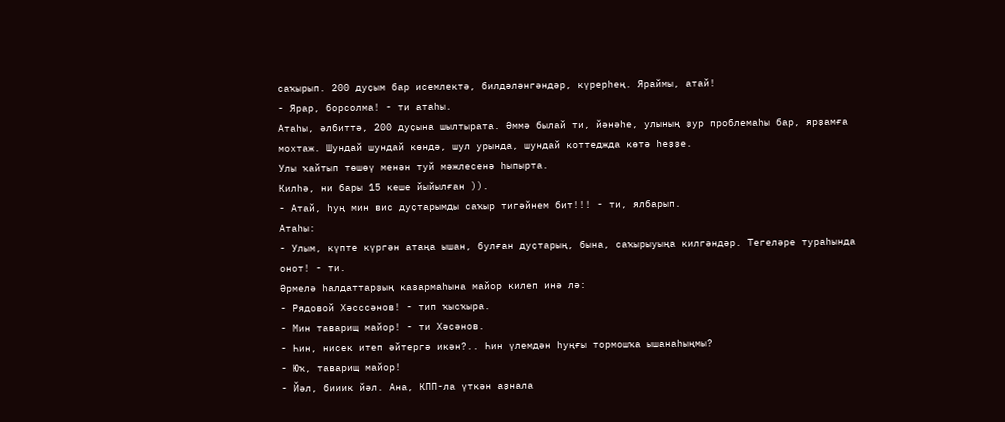саҡырып. 200 дуҫым бар исемлектә, билдәләнгәндәр, күрерһең. Яраймы, атай!
- Ярар, борсолма! - ти атаһы.
Атаһы, әлбиттә, 200 дуҫына шылтырата. Әммә былай ти, йәнәһе, улының ҙур проблемаһы бар, ярҙамға мохтаж. Шундай шундай көндә, шул урында, шундай коттеджда көтә һеҙҙе.
Улы ҡайтып төшөү менән туй мәжлесенә һыпырта.
Килһә, ни бары 15 кеше йыйылған )).
- Атай, һуң мин вис дуҫтарымды саҡыр тигәйнем бит!!! - ти, ялбарып.
Атаһы:
- Улым, күпте күргән атаңа ышан, булған дуҫтарың, бына, саҡырыуыңа килгәндәр. Тегеләре тураһында онот! - ти.
Әрмелә һалдаттарҙың казармаһына майор килеп инә лә:
- Рядовой Хәсссәнов! - тип ҡысҡыра.
- Мин таварищ майор! - ти Хәсәнов.
- Һин, нисек итеп әйтергә икән?.. Һин үлемдән һуңғы тормошҡа ышанаһыңмы?
- Юҡ, таварищ майор!
- Йәл, бииик йәл. Ана, КПП-ла үткән аҙнала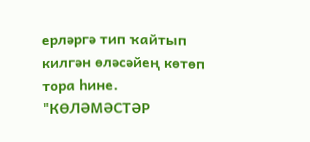ерләргә тип ҡайтып килгән өләсәйең көтөп тора һине.
"КӨЛӘМӘСТӘР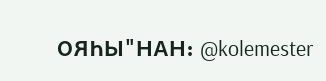ОЯҺЫ"НАН: @kolemester